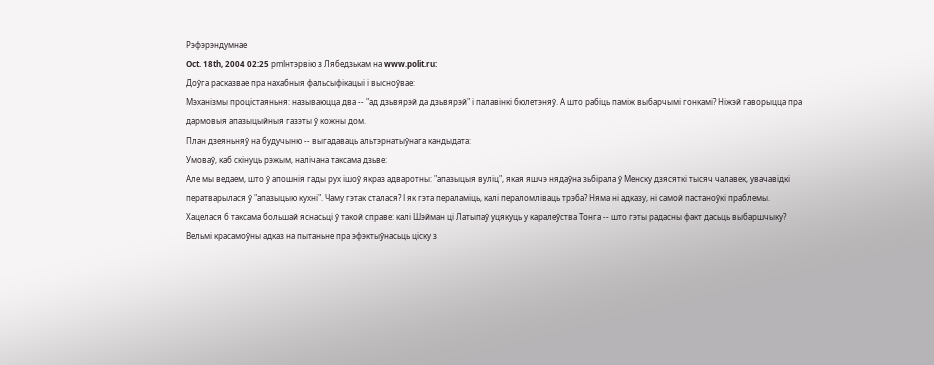Рэфэрэндумнае
Oct. 18th, 2004 02:25 pmІнтэрвію з Лябедзькам на www.polit.ru:
Доўга расказвае пра нахабныя фальсыфікацыі і высноўвае:
Мэханізмы процістаяньня: называюцца два -- "ад дзьвярэй да дзьвярэй" і палавінкі бюлетэняў. А што рабіць паміж выбарчымі гонкамі? Ніжэй гаворыцца пра дармовыя апазыцыйныя газэты ў кожны дом.
План дзеяньняў на будучыню -- выгадаваць альтэрнатыўнага кандыдата:
Умоваў, каб скінуць рэжым, налічана таксама дзьве:
Але мы ведаем, што ў апошнія гады рух ішоў якраз адваротны: "апазыцыя вуліц", якая яшчэ нядаўна зьбірала ў Менску дзясяткі тысяч чалавек, увачавідкі ператварылася ў "апазыцыю кухні". Чаму гэтак сталася? І як гэта пераламіць, калі пераломліваць трэба? Няма ні адказу, ні самой пастаноўкі праблемы.
Хацелася б таксама большай яснасьці ў такой справе: калі Шэйман ці Латыпаў уцякуць у каралеўства Тонга -- што гэты радасны факт дасьць выбаршчыку?
Вельмі красамоўны адказ на пытаньне пра эфэктыўнасьць ціску з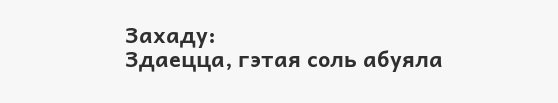Захаду:
Здаецца, гэтая соль абуяла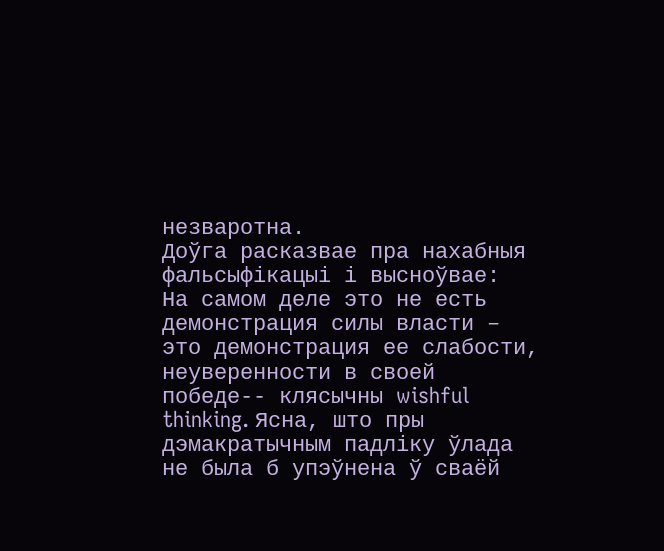незваротна.
Доўга расказвае пра нахабныя фальсыфікацыі і высноўвае:
На самом деле это не есть демонстрация силы власти – это демонстрация ее слабости, неуверенности в своей победе-- клясычны wishful thinking. Ясна, што пры дэмакратычным падліку ўлада не была б упэўнена ў сваёй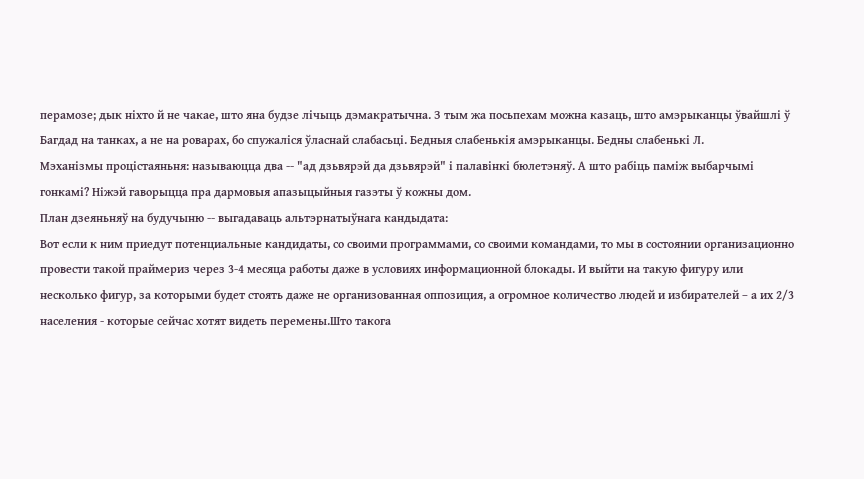перамозе; дык ніхто й не чакае, што яна будзе лічыць дэмакратычна. З тым жа посьпехам можна казаць, што амэрыканцы ўвайшлі ў Багдад на танках, а не на роварах, бо спужаліся ўласнай слабасьці. Бедныя слабенькія амэрыканцы. Бедны слабенькі Л.
Мэханізмы процістаяньня: называюцца два -- "ад дзьвярэй да дзьвярэй" і палавінкі бюлетэняў. А што рабіць паміж выбарчымі гонкамі? Ніжэй гаворыцца пра дармовыя апазыцыйныя газэты ў кожны дом.
План дзеяньняў на будучыню -- выгадаваць альтэрнатыўнага кандыдата:
Вот если к ним приедут потенциальные кандидаты, со своими программами, со своими командами, то мы в состоянии организационно провести такой праймериз через 3-4 месяца работы даже в условиях информационной блокады. И выйти на такую фигуру или несколько фигур, за которыми будет стоять даже не организованная оппозиция, а огромное количество людей и избирателей – а их 2/3 населения - которые сейчас хотят видеть перемены.Што такога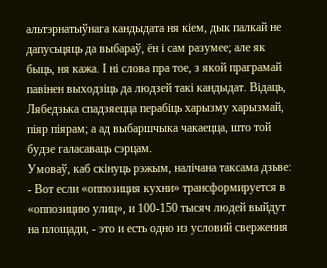альтэрнатыўнага кандыдата ня кіем, дык палкай не дапусьцяць да выбараў, ён і сам разумее; але як быць, ня кажа. І ні слова пра тое, з якой праграмай павінен выходзіць да людзей такі кандыдат. Відаць, Лябедзька спадзяецца перабіць харызму харызмай, піяр піярам; а ад выбаршчыка чакаецца, што той будзе галасаваць сэрцам.
Умоваў, каб скінуць рэжым, налічана таксама дзьве:
- Вот если «оппозиция кухни» трансформируется в «оппозицию улиц», и 100-150 тысяч людей выйдут на площади, - это и есть одно из условий свержения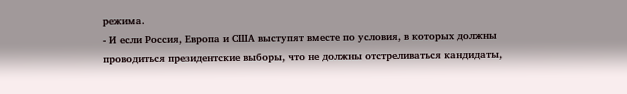режима.
- И если Россия, Европа и США выступят вместе по условия, в которых должны проводиться президентские выборы, что не должны отстреливаться кандидаты,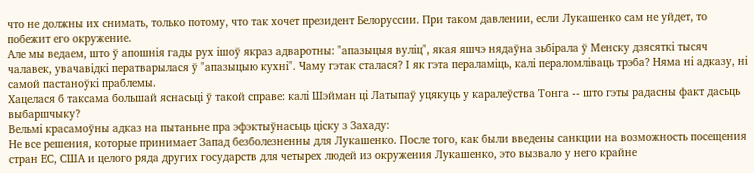что не должны их снимать, только потому, что так хочет президент Белоруссии. При таком давлении, если Лукашенко сам не уйдет, то побежит его окружение.
Але мы ведаем, што ў апошнія гады рух ішоў якраз адваротны: "апазыцыя вуліц", якая яшчэ нядаўна зьбірала ў Менску дзясяткі тысяч чалавек, увачавідкі ператварылася ў "апазыцыю кухні". Чаму гэтак сталася? І як гэта пераламіць, калі пераломліваць трэба? Няма ні адказу, ні самой пастаноўкі праблемы.
Хацелася б таксама большай яснасьці ў такой справе: калі Шэйман ці Латыпаў уцякуць у каралеўства Тонга -- што гэты радасны факт дасьць выбаршчыку?
Вельмі красамоўны адказ на пытаньне пра эфэктыўнасьць ціску з Захаду:
Не все решения, которые принимает Запад безболезненны для Лукашенко. После того, как были введены санкции на возможность посещения стран ЕС, США и целого ряда других государств для четырех людей из окружения Лукашенко, это вызвало у него крайне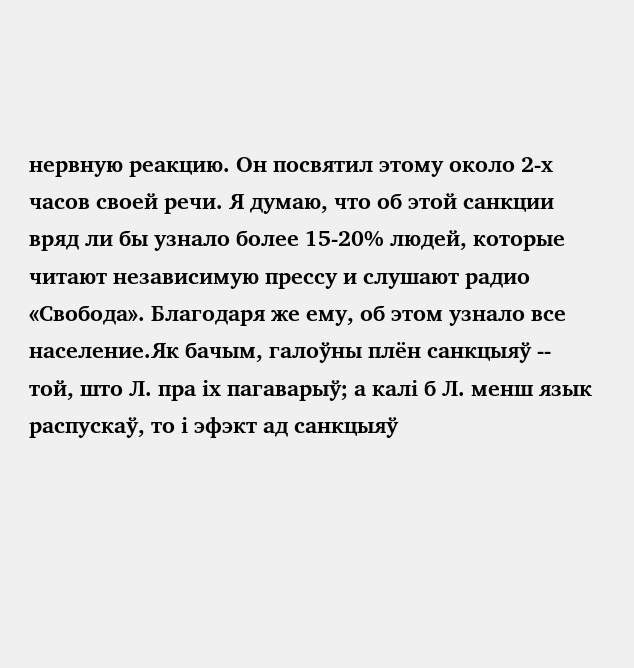нервную реакцию. Он посвятил этому около 2-х часов своей речи. Я думаю, что об этой санкции вряд ли бы узнало более 15-20% людей, которые читают независимую прессу и слушают радио «Свобода». Благодаря же ему, об этом узнало все население.Як бачым, галоўны плён санкцыяў -- той, што Л. пра іх пагаварыў; а калі б Л. менш язык распускаў, то і эфэкт ад санкцыяў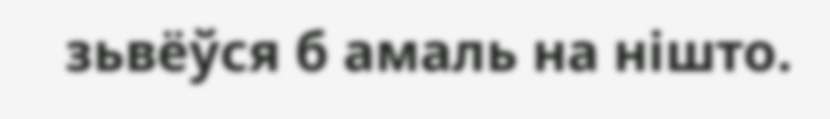зьвёўся б амаль на нішто.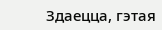Здаецца, гэтая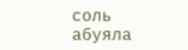соль абуяла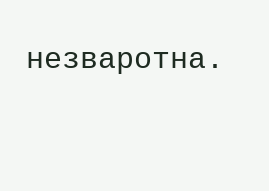незваротна.